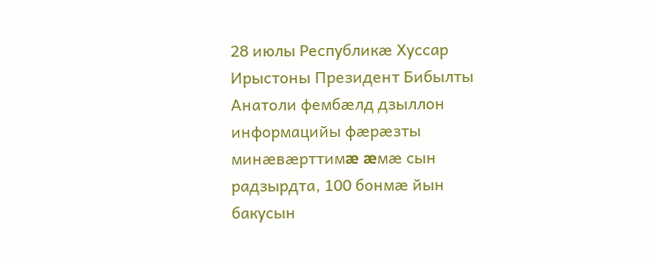28 июлы Республикæ Хуссар Ирыстоны Президент Бибылты Анатоли фембæлд дзыллон информацийы фæрæзты минæвæрттимæ æмæ сын радзырдта, 100 бонмæ йын бакусын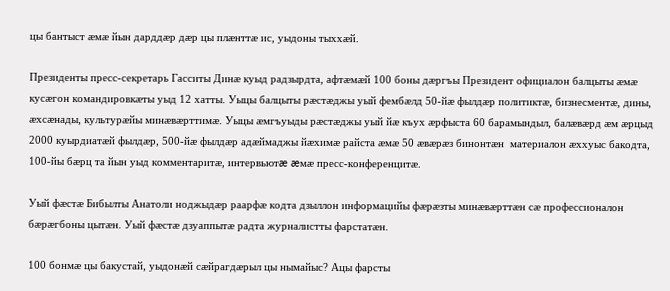цы бантыст æмæ йын дарддæр дæр цы плæнттæ ис, уыдоны тыххæй.

Президенты пресс-секретарь Гасситы Динæ куыд радзырдта, афтæмæй 100 боны дæргъы Президент официалон балцыты æмæ кусæгон командировкæты уыд 12 хатты. Уыцы балцыты рæстæджы уый фембæлд 50-йæ фылдæр политиктæ, бизнесментæ, дины, æхсæнады, культурæйы минæвæрттимæ. Уыцы æмгъуыды рæстæджы уый йæ къух æрфыста 60 барамындыл, балæвæрд æм æрцыд 2000 куырдиатæй фылдæр, 500-йæ фылдæр адæймаджы йæхимæ райста æмæ 50 æвæрæз бинонтæн  материалон æххуыс бакодта, 100-йы бæрц та йын уыд комментаритæ, интервьютæ æмæ пресс-конференцитæ.

Уый фæстæ Бибылты Анатоли ноджыдæр раарфæ кодта дзыллон информацийы фæрæзты минæвæрттæн сæ профессионалон бæрæгбоны цытæн. Уый фæстæ дзуаппытæ радта журналистты фарстатæн.

100 бонмæ цы бакустай, уыдонæй сæйрагдæрыл цы нымайыс? Ацы фарсты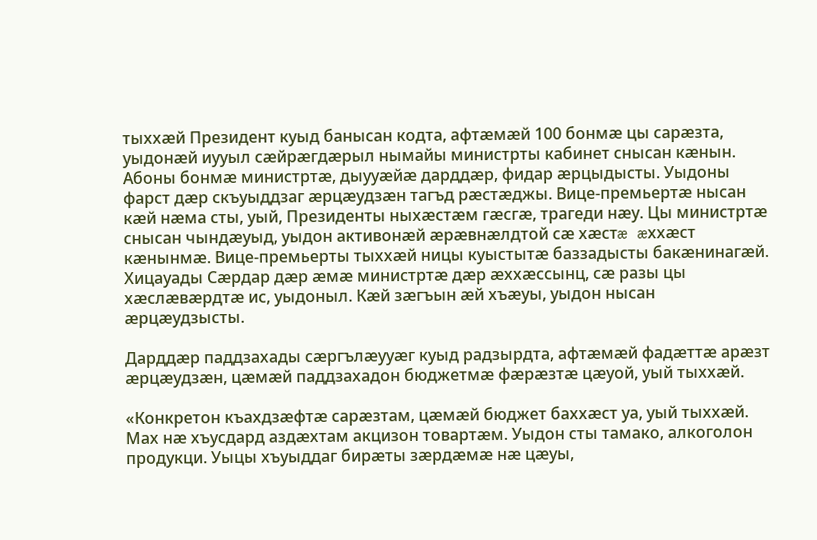тыххæй Президент куыд банысан кодта, афтæмæй 100 бонмæ цы сарæзта, уыдонæй иууыл сæйрæгдæрыл нымайы министрты кабинет снысан кæнын. Абоны бонмæ министртæ, дыууæйæ дарддæр, фидар æрцыдысты. Уыдоны фарст дæр скъуыддзаг æрцæудзæн тагъд рæстæджы. Вице-премьертæ нысан кæй нæма сты, уый, Президенты ныхæстæм гæсгæ, трагеди нæу. Цы министртæ снысан чындæуыд, уыдон активонæй æрæвнæлдтой сæ хæстæ æххæст кæнынмæ. Вице-премьерты тыххæй ницы куыстытæ баззадысты бакæнинагæй. Хицауады Сæрдар дæр æмæ министртæ дæр æххæссынц, сæ разы цы хæслæвæрдтæ ис, уыдоныл. Кæй зæгъын æй хъæуы, уыдон нысан æрцæудзысты.

Дарддæр паддзахады сæргълæууæг куыд радзырдта, афтæмæй фадæттæ арæзт æрцæудзæн, цæмæй паддзахадон бюджетмæ фæрæзтæ цæуой, уый тыххæй.

«Конкретон къахдзæфтæ сарæзтам, цæмæй бюджет баххæст уа, уый тыххæй. Мах нæ хъусдард аздæхтам акцизон товартæм. Уыдон сты тамако, алкоголон продукци. Уыцы хъуыддаг бирæты зæрдæмæ нæ цæуы,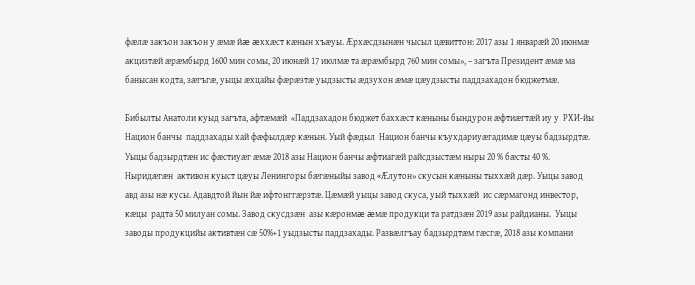фæлæ закъон закъон у æмæ йæ æххæст кæнын хъæуы. Æрхæсдзынæн чысыл цæвиттон: 2017 азы 1 январæй 20 июнмæ акцизтæй æрæмбырд 1600 мин сомы, 20 июнæй 17 июлмæ та æрæмбырд 760 мин сомы», – загъта Президент æмæ ма банысан кодта, зæгъгæ, уыцы æхцайы фæрæзтæ уыдзысты æдзухон æмæ цæудзысты паддзахадон бюджетмæ.

Бибылты Анатоли куыд загъта, афтæмæй  «Паддзахадон бюджет баххæст кæныны бындурон æфтиæгтæй иу у  РХИ-йы Национ банчы  паддзахады хай фæфылдæр кæнын. Уый фæдыл  Национ банчы къухдариуæгадимæ цæуы бадзырдтæ. Уыцы бадзырдтæн ис фæстиуæг æмæ 2018 азы Национ банчы æфтиагæй райсдзыстæм ныры 20 % бæсты 40 %. Ныридæгæн  активон куыст цæуы Ленингоры бæгæныйы завод «Æлутон» скусын кæныны тыххæй дæр. Уыцы завод авд азы нæ кусы. Адавдтой йын йæ ифтонггæрзтæ. Цæмæй уыцы завод скуса, уый тыххæй  ис сæрмагонд инвестор, кæцы  радта 50 милуан сомы. Завод скусдзæн  азы кæронмæ æмæ продукци та ратдзæн 2019 азы райдианы.  Уыцы заводы продукцийы активтæн сæ 50%+1 уыдзысты паддзахады. Развæлгъау бадзырдтæм гæсгæ, 2018 азы компани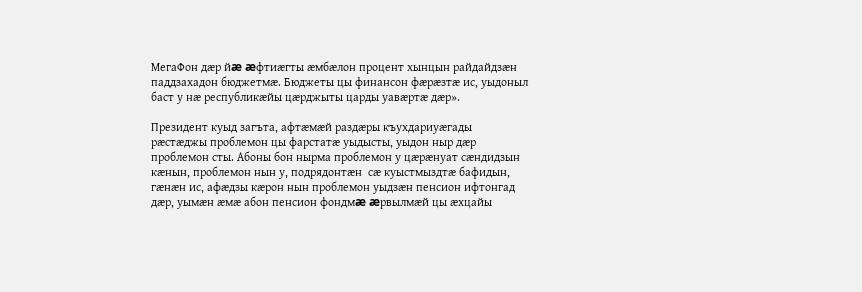МегаФон дæр йæ æфтиæгты æмбæлон процент хынцын райдайдзæн  паддзахадон бюджетмæ. Бюджеты цы финансон фæрæзтæ ис, уыдоныл баст у нæ республикæйы цæрджыты царды уавæртæ дæр».

Президент куыд загъта, афтæмæй раздæры къухдариуæгады рæстæджы проблемон цы фарстатæ уыдысты, уыдон ныр дæр проблемон сты. Абоны бон нырма проблемон у цæрæнуат сæндидзын кæнын, проблемон нын у, подрядонтæн  сæ куыстмыздтæ бафидын, гæнæн ис, афæдзы кæрон нын проблемон уыдзæн пенсион ифтонгад дæр, уымæн æмæ абон пенсион фондмæ æрвылмæй цы æхцайы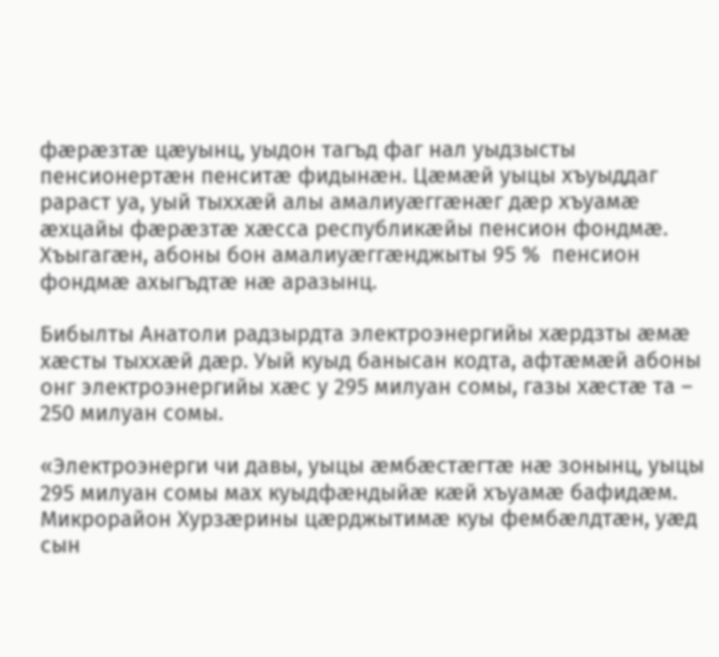фæрæзтæ цæуынц, уыдон тагъд фаг нал уыдзысты пенсионертæн пенситæ фидынæн. Цæмæй уыцы хъуыддаг рараст уа, уый тыххæй алы амалиуæггæнæг дæр хъуамæ æхцайы фæрæзтæ хæсса республикæйы пенсион фондмæ. Хъыгагæн, абоны бон амалиуæггæнджыты 95 %  пенсион фондмæ ахыгъдтæ нæ аразынц.

Бибылты Анатоли радзырдта электроэнергийы хæрдзты æмæ хæсты тыххæй дæр. Уый куыд банысан кодта, афтæмæй абоны онг электроэнергийы хæс у 295 милуан сомы, газы хæстæ та – 250 милуан сомы.

«Электроэнерги чи давы, уыцы æмбæстæгтæ нæ зонынц, уыцы 295 милуан сомы мах куыдфæндыйæ кæй хъуамæ бафидæм. Микрорайон Хурзæрины цæрджытимæ куы фембæлдтæн, уæд сын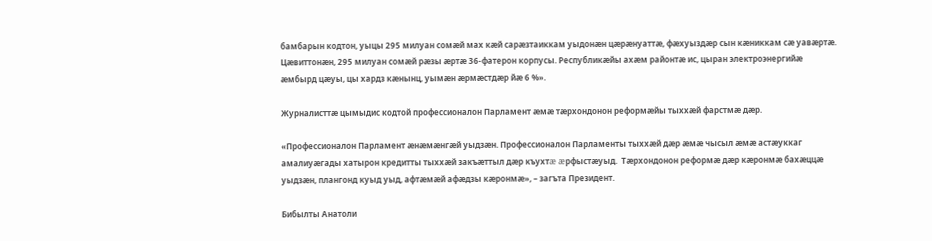бамбарын кодтон, уыцы 295 милуан сомæй мах кæй сарæзтаиккам уыдонæн цæрæнуаттæ, фæхуыздæр сын кæниккам сæ уавæртæ. Цæвиттонæн, 295 милуан сомæй рæзы æртæ 36-фатерон корпусы. Республикæйы ахæм районтæ ис, цыран электроэнергийæ æмбырд цæуы, цы хардз кæнынц, уымæн æрмæстдæр йæ 6 %».

Журналисттæ цымыдис кодтой профессионалон Парламент æмæ тæрхондонон реформæйы тыххæй фарстмæ дæр.

«Профессионалон Парламент æнæмæнгæй уыдзæн. Профессионалон Парламенты тыххæй дæр æмæ чысыл æмæ астæуккаг амалиуæгады хатырон кредитты тыххæй закъæттыл дæр къухтæ æрфыстæуыд.  Тæрхондонон реформæ дæр кæронмæ бахæццæ уыдзæн, плангонд куыд уыд, афтæмæй афæдзы кæронмæ», – загъта Президент.

Бибылты Анатоли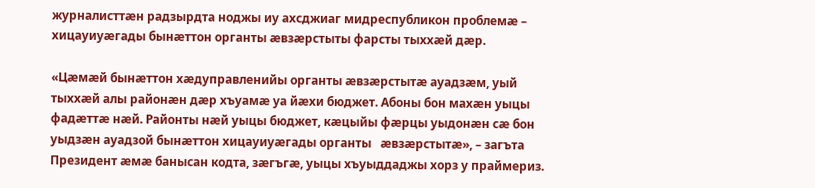журналисттæн радзырдта ноджы иу ахсджиаг мидреспубликон проблемæ – хицауиуæгады бынæттон органты æвзæрстыты фарсты тыххæй дæр.

«Цæмæй бынæттон хæдуправленийы органты æвзæрстытæ ауадзæм, уый тыххæй алы районæн дæр хъуамæ уа йæхи бюджет. Абоны бон махæн уыцы фадæттæ нæй. Районты нæй уыцы бюджет, кæцыйы фæрцы уыдонæн сæ бон уыдзæн ауадзой бынæттон хицауиуæгады органты   æвзæрстытæ», – загъта Президент æмæ банысан кодта, зæгъгæ, уыцы хъуыддаджы хорз у праймериз.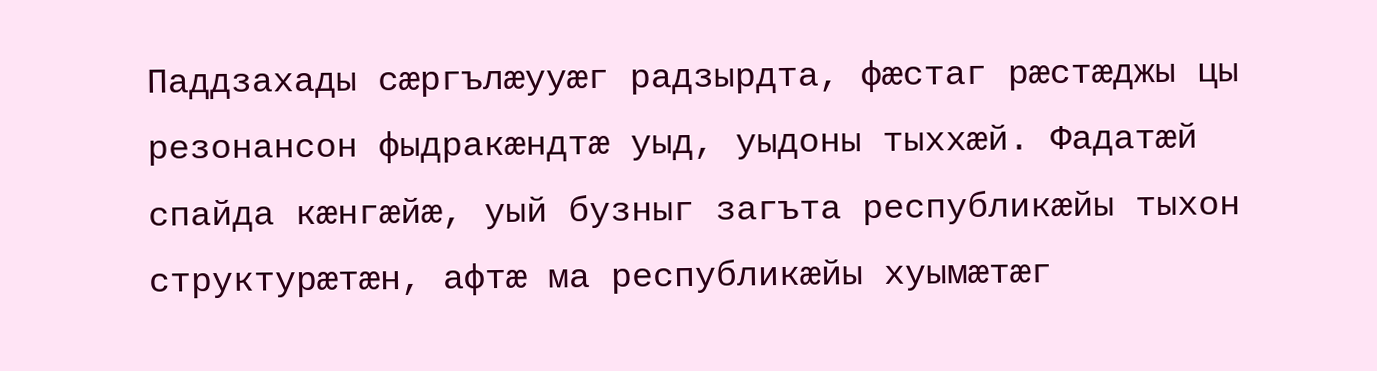Паддзахады сæргълæууæг радзырдта, фæстаг рæстæджы цы резонансон фыдракæндтæ уыд, уыдоны тыххæй. Фадатæй спайда кæнгæйæ, уый бузныг загъта республикæйы тыхон структурæтæн, афтæ ма республикæйы хуымæтæг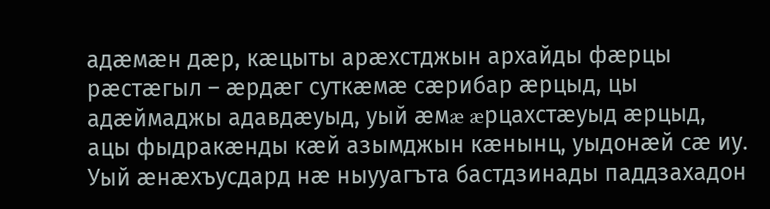адæмæн дæр, кæцыты арæхстджын архайды фæрцы рæстæгыл – æрдæг суткæмæ сæрибар æрцыд, цы адæймаджы адавдæуыд, уый æмæ æрцахстæуыд æрцыд, ацы фыдракæнды кæй азымджын кæнынц, уыдонæй сæ иу. Уый æнæхъусдард нæ ныууагъта бастдзинады паддзахадон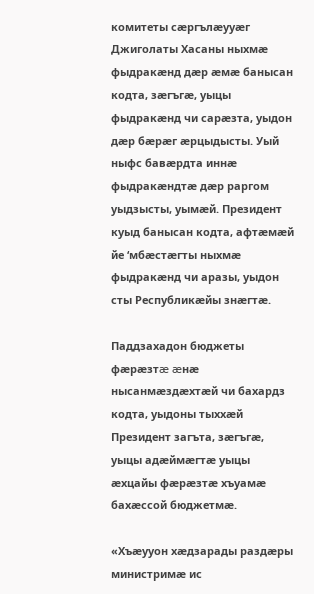комитеты сæргълæууæг Джиголаты Хасаны ныхмæ фыдракæнд дæр æмæ банысан кодта, зæгъгæ, уыцы фыдракæнд чи сарæзта, уыдон дæр бæрæг æрцыдысты. Уый ныфс бавæрдта иннæ фыдракæндтæ дæр раргом уыдзысты, уымæй. Президент куыд банысан кодта, афтæмæй йе ‘мбæстæгты ныхмæ фыдракæнд чи аразы, уыдон сты Республикæйы знæгтæ.

Паддзахадон бюджеты фæрæзтæ æнæ нысанмæздæхтæй чи бахардз кодта, уыдоны тыххæй Президент загъта, зæгъгæ, уыцы адæймæгтæ уыцы æхцайы фæрæзтæ хъуамæ бахæссой бюджетмæ.

«Хъæууон хæдзарады раздæры министримæ ис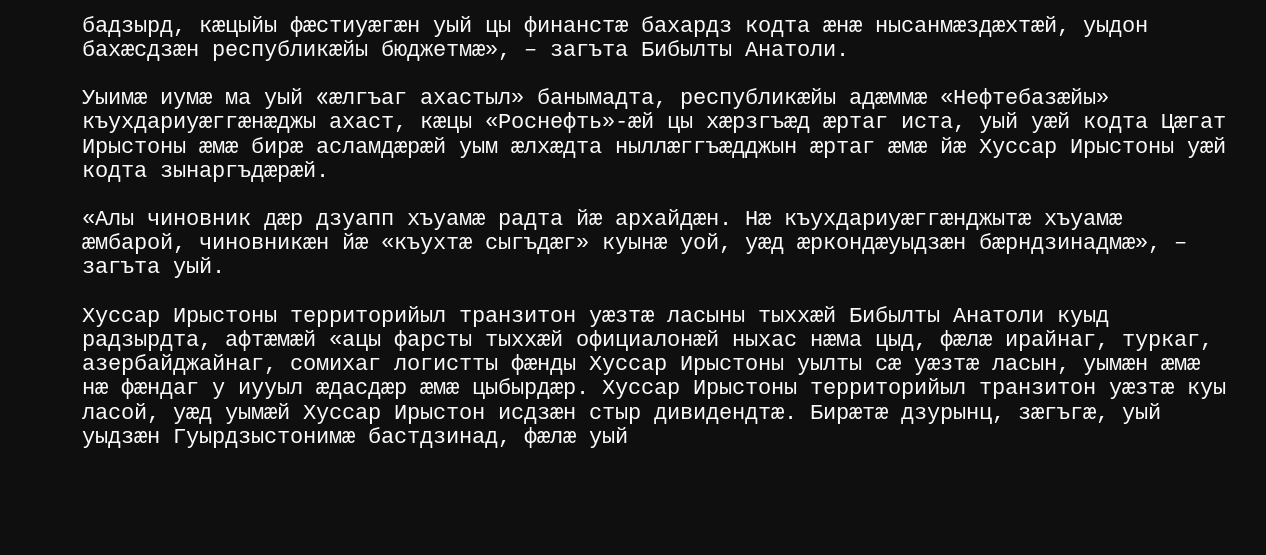бадзырд, кæцыйы фæстиуæгæн уый цы финанстæ бахардз кодта æнæ нысанмæздæхтæй, уыдон бахæсдзæн республикæйы бюджетмæ», – загъта Бибылты Анатоли.

Уыимæ иумæ ма уый «æлгъаг ахастыл» банымадта, республикæйы адæммæ «Нефтебазæйы» къухдариуæггæнæджы ахаст, кæцы «Роснефть»-æй цы хæрзгъæд æртаг иста, уый уæй кодта Цæгат Ирыстоны æмæ бирæ асламдæрæй уым æлхæдта ныллæггъæдджын æртаг æмæ йæ Хуссар Ирыстоны уæй кодта зынаргъдæрæй.

«Алы чиновник дæр дзуапп хъуамæ радта йæ архайдæн. Нæ къухдариуæггæнджытæ хъуамæ æмбарой, чиновникæн йæ «къухтæ сыгъдæг» куынæ уой, уæд æркондæуыдзæн бæрндзинадмæ», – загъта уый.

Хуссар Ирыстоны территорийыл транзитон уæзтæ ласыны тыххæй Бибылты Анатоли куыд радзырдта, афтæмæй «ацы фарсты тыххæй официалонæй ныхас нæма цыд, фæлæ ирайнаг, туркаг, азербайджайнаг, сомихаг логистты фæнды Хуссар Ирыстоны уылты сæ уæзтæ ласын, уымæн æмæ нæ фæндаг у иууыл æдасдæр æмæ цыбырдæр. Хуссар Ирыстоны территорийыл транзитон уæзтæ куы ласой, уæд уымæй Хуссар Ирыстон исдзæн стыр дивидендтæ. Бирæтæ дзурынц, зæгъгæ, уый уыдзæн Гуырдзыстонимæ бастдзинад, фæлæ уый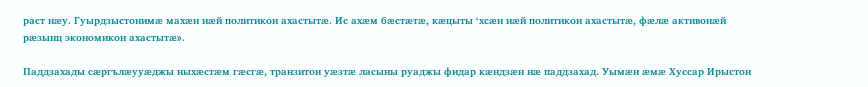раст нæу. Гуырдзыстонимæ махæн нæй политикон ахастытæ. Ис ахæм бæстæтæ, кæцыты ‘хсæн нæй политикон ахастытæ, фæлæ активонæй рæзынц экономикон ахастытæ».

Паддзахады сæргълæууæджы ныхæстæм гæсгæ, транзитон уæзтæ ласыны руаджы фидар кæндзæн нæ паддзахад. Уымæн æмæ Хуссар Ирыстон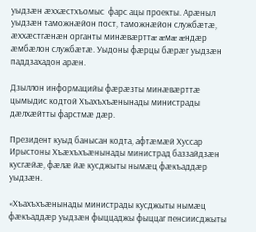уыдзæн æххæстхъомыс  фарс ацы проекты. Арæныл уыдзæн таможнæйон пост, таможнæйон службæтæ, æххæстгæнæн органты минæвæрттæ æмæ æндæр æмбæлон службæтæ. Уыдоны фæрцы бæрæг уыдзæн паддзахадон арæн.

Дзыллон информацийы фæрæзты минæвæрттæ цымыдис кодтой Хъахъхъæнынады министрады дæлхæйтты фарстмæ дæр.

Президент куыд банысан кодта, афтæмæй Хуссар Ирыстоны Хъæхъхъæнынады министрад баззайдзæн кусгæйæ, фæлæ йæ кусджыты нымæц фæкъаддæр уыдзæн.

«Хъахъхъæнынады министрады кусджыты нымæц фæкъаддæр уыдзæн фыццаджы фыццаг пенсиисджыты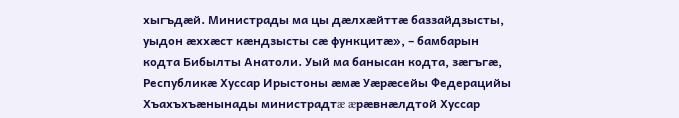хыгъдæй. Министрады ма цы дæлхæйттæ баззайдзысты, уыдон æххæст кæндзысты сæ функцитæ», – бамбарын кодта Бибылты Анатоли. Уый ма банысан кодта, зæгъгæ, Республикæ Хуссар Ирыстоны æмæ Уæрæсейы Федерацийы Хъахъхъæнынады министрадтæ æрæвнæлдтой Хуссар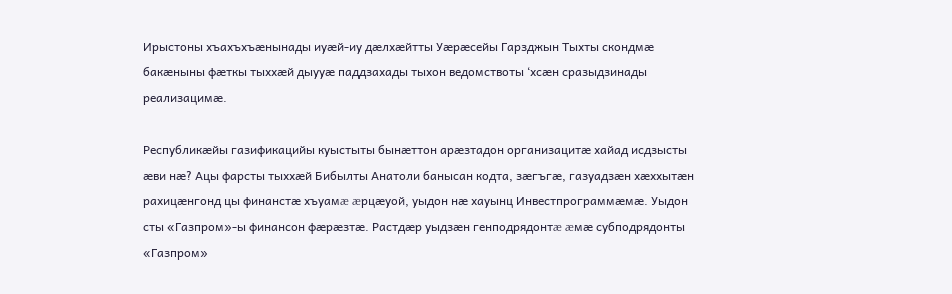Ирыстоны хъахъхъæнынады иуæй-иу дæлхæйтты Уæрæсейы Гарзджын Тыхты скондмæ бакæныны фæткы тыххæй дыууæ паддзахады тыхон ведомствоты ‘хсæн сразыдзинады реализацимæ.

Республикæйы газификацийы куыстыты бынæттон арæзтадон организацитæ хайад исдзысты æви нæ? Ацы фарсты тыххæй Бибылты Анатоли банысан кодта, зæгъгæ, газуадзæн хæххытæн рахицæнгонд цы финанстæ хъуамæ æрцæуой, уыдон нæ хауынц Инвестпрограммæмæ. Уыдон сты «Газпром»-ы финансон фæрæзтæ. Растдæр уыдзæн генподрядонтæ æмæ субподрядонты «Газпром»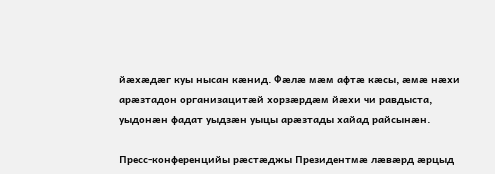йæхæдæг куы нысан кæнид. Фæлæ мæм афтæ кæсы, æмæ нæхи арæзтадон организацитæй хорзæрдæм йæхи чи равдыста, уыдонæн фадат уыдзæн уыцы арæзтады хайад райсынæн.

Пресс-конференцийы рæстæджы Президентмæ лæвæрд æрцыд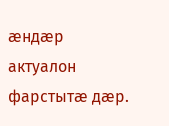æндæр актуалон фарстытæ дæр.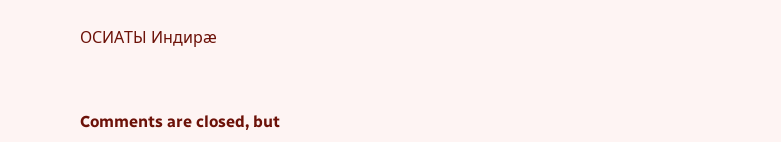ОСИАТЫ Индирæ



Comments are closed, but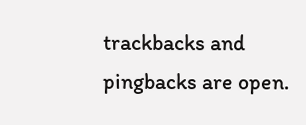trackbacks and pingbacks are open.